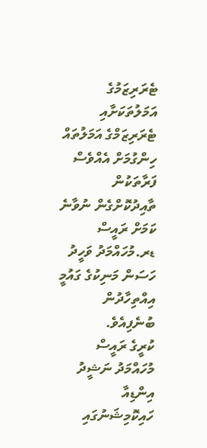ޓެރަރިޒަމުގެ އަމަލުތަކަށާއި ޓެރަރިޒަމްގެ އަމަލުތައް ހިންގުމަށް އެއްވެސް ފަރާތަކުން ތާއިދުކޮށްގެން ނުވާނެ ކަމަށް ރައީސް ޑރ.މުހައްމަދު ވަހީދު ހަސަން މަނިކުގެ ގައުމީ އިއްތިހާދުން ބުނެފިއެވެ.
ކުރީގެ ރައީސް މުހައްމަދު ނަޝީދު އިންޑިއާ ހައިކޮމިޝަނުގައި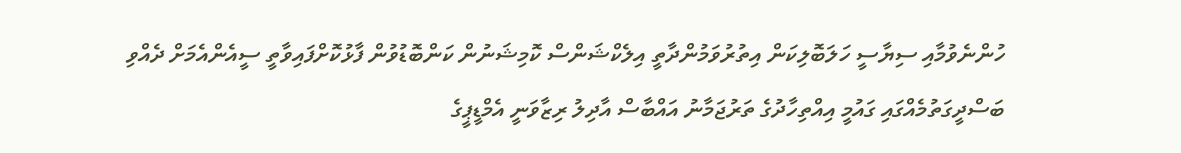ހުންނެވުމާއި ސިޔާސީ ހަލަބޮލިކަން އިތުރުވަމުންދާތީ އިލެކްޝަންސް ކޮމިޝަނުން ކަންބޮޑުވުން ފާޅުކޮށްފައިވާތީ ސީއެންއެމަށް ދެއްވި ބަސްދީގަތުމެއްގައި ގައުމީ އިއްތިހާދުގެ ތަރުޖަމާނު އައްބާސް އާދިލު ރިޒާވަނީ އެމްޑީޕީގެ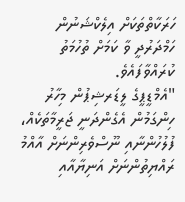ހަރަކާތްތަކަށް އިލެކްޝަނުން ހަމްދަރުދީ ވާ ކަމަށް ތުހުމަތު ކުރައްވާފައެވެ.
"އެމްޑީޕީގެ ލީޑަރޝިޕުން މިހާރު ހިންގަމުން އެގެންދަނީ ޖަރީމާތަކެއް، ފުލުހުންނާއި ނޫސްވެރިންނަށް އާއްމު ރައްޔިތުންނަށް އަނިޔާއާއި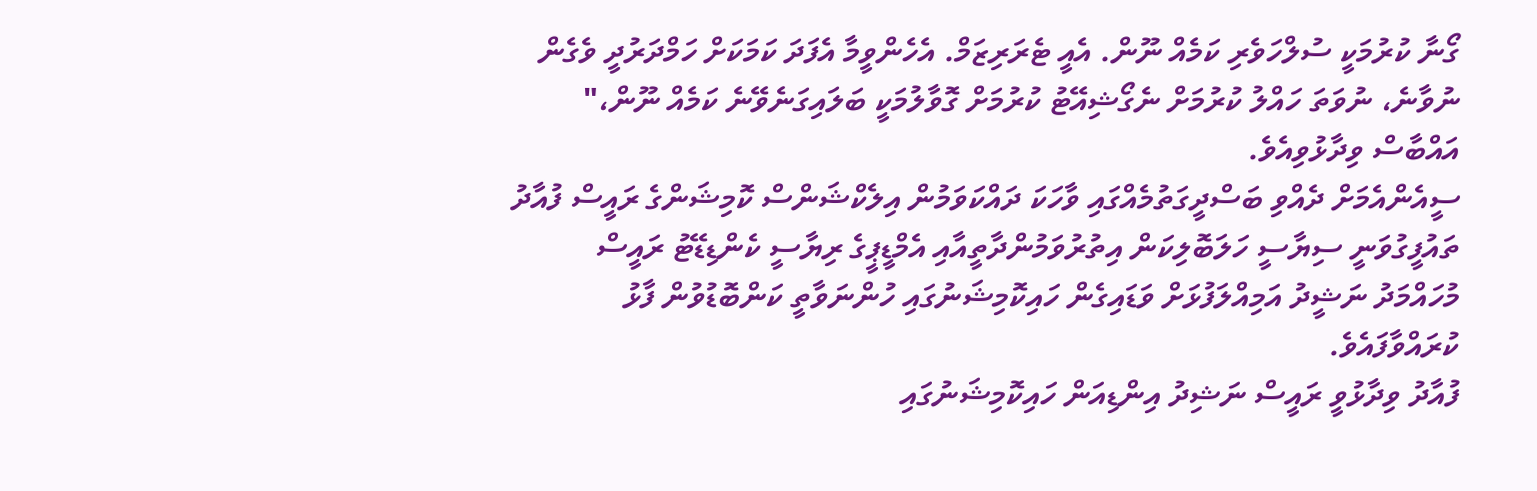ގޯނާ ކުރުމަކީ ސުލްހަވެރި ކަމެއް ނޫން. އެއީ ޓެރަރިޒަމް. އެހެންވީމާ އެފަދަ ކަމަކަށް ހަމްދަރުދީ ވެގެން ނުވާނެ، ނުވަތަ ހައްލު ކުރުމަށް ނެގޯޝިއޭޓު ކުރުމަށް ގޮވާލުމަކީ ބަލައިގަނެވޭނެ ކަމެއް ނޫން،" އައްބާސް ވިދާޅުވިއެވެ.
ސީއެންއެމަށް ދެއްވި ބަސްދީގަތުމެއްގައި ވާހަކަ ދައްކަވަމުން އިލެކްޝަންސް ކޮމިޝަންގެ ރައީސް ފުއާދު ތައުފީގުވަނީ ސިޔާސީ ހަލަބޮލިކަން އިތުރުވަމުންދާތީއާއި އެމްޑީޕީގެ ރިޔާސީ ކެންޑިޑޭޓު ރައީސް މުހައްމަދު ނަޝީދު އަމިއްލަފުޅަށް ވަޑައިގެން ހައިކޮމިޝަނުގައި ހުންނަވާތީ ކަންބޮޑުވުން ފާޅު ކުރައްވާފައެވެ.
ފުއާދު ވިދާޅުވީ ރައީސް ނަޝިދު އިންޑިއަން ހައިކޮމިޝަނުގައި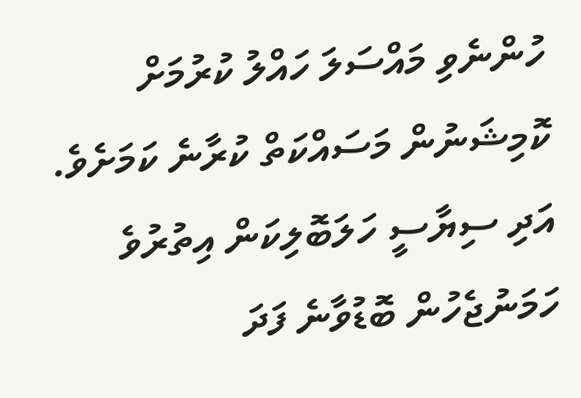ހުންނެވި މައްސަލަ ހައްލު ކުރުމަށް ކޮމިޝަނުން މަސައްކަތް ކުރާނެ ކަމަށެވެ. އަދި ސިޔާސީ ހަލަބޮލިކަން އިތުރުވެ ހަމަނުޖެހުން ބޮޑުވާނެ ފަދަ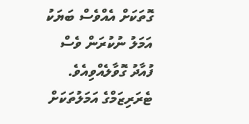ގޮތަކަށް އެއްވެސް ބަޔަކު އަމަލު ނުކުރަން ވެސް ފުއާދު ގޮވާލެއްވިއެވެ.
ޓެރަރިޒަމްގެ އަމަލުތަކަށް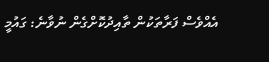އެއްވެސް ފަރާތަކުން ތާއިދުކޮށްގެން ނުވާނެ: ގައުމީ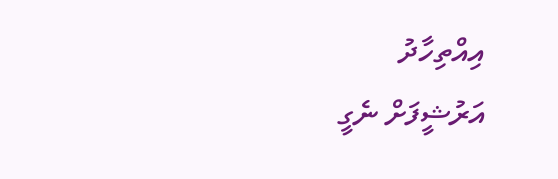އިއްތިހާދު
އަރުޝީފަށް ނެގީ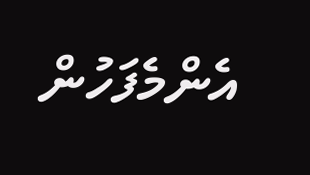އެންމެފަހުން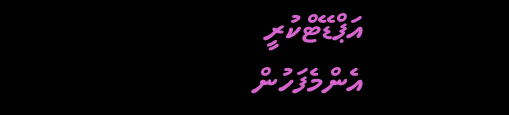އަޕްޑޭޓްކުރީ
އެންމެފަހުން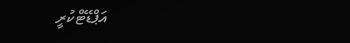އަޕްޑޭޓްކުރީ